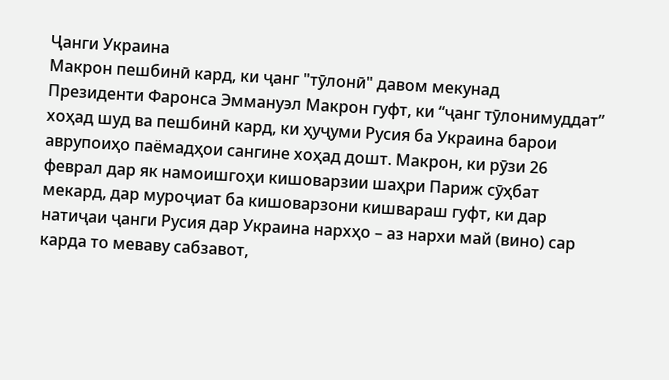Ҷанги Украина
Макрон пешбинӣ кард, ки ҷанг "тӯлонӣ" давом мекунад
Президенти Фаронса Эммануэл Макрон гуфт, ки “ҷанг тӯлонимуддат” хоҳад шуд ва пешбинӣ кард, ки ҳуҷуми Русия ба Украина барои аврупоиҳо паёмадҳои сангине хоҳад дошт. Макрон, ки рӯзи 26 феврал дар як намоишгоҳи кишоварзии шаҳри Париж сӯҳбат мекард, дар муроҷиат ба кишоварзони кишвараш гуфт, ки дар натиҷаи ҷанги Русия дар Украина нархҳо – аз нархи май (вино) сар карда то меваву сабзавот,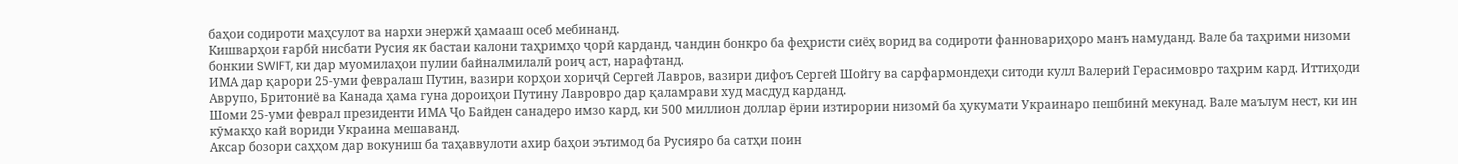баҳои содироти маҳсулот ва нархи энержӣ ҳамааш осеб мебинанд.
Кишварҳои ғарбӣ нисбати Русия як бастаи калони таҳримҳо ҷорӣ карданд, чандин бонкро ба феҳристи сиёҳ ворид ва содироти фанновариҳоро манъ намуданд. Вале ба таҳрими низоми бонкии SWIFT, ки дар муомилаҳои пулии байналмилалӣ роиҷ аст, нарафтанд.
ИМА дар қарори 25-уми февралаш Путин, вазири корҳои хориҷӣ Сергей Лавров, вазири дифоъ Сергей Шойгу ва сарфармондеҳи ситоди кулл Валерий Герасимовро таҳрим кард. Иттиҳоди Аврупо, Бритониё ва Канада ҳама гуна дороиҳои Путину Лавровро дар қаламрави худ масдуд карданд.
Шоми 25-уми феврал президенти ИМА Ҷо Байден санадеро имзо кард, ки 500 миллион доллар ёрии изтирории низомӣ ба ҳукумати Украинаро пешбинӣ мекунад. Вале маълум нест, ки ин кӯмакҳо кай вориди Украина мешаванд.
Аксар бозори саҳҳом дар вокуниш ба таҳаввулоти ахир баҳои эътимод ба Русияро ба сатҳи поин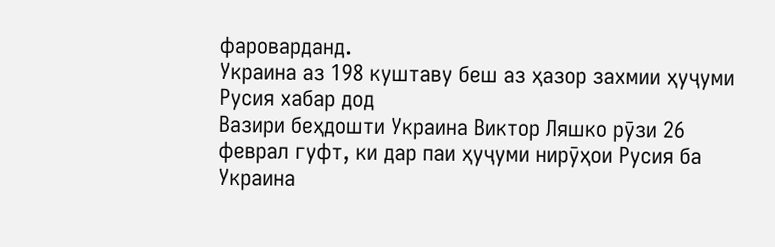фароварданд.
Украина аз 198 куштаву беш аз ҳазор захмии ҳуҷуми Русия хабар дод
Вазири беҳдошти Украина Виктор Ляшко рӯзи 26 феврал гуфт, ки дар паи ҳуҷуми нирӯҳои Русия ба Украина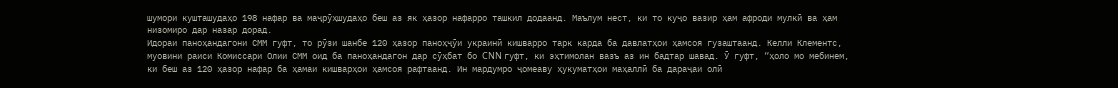шумори кушташудаҳо 198 нафар ва маҷрӯҳшудаҳо беш аз як ҳазор нафарро ташкил додаанд. Маълум нест, ки то куҷо вазир ҳам афроди мулкӣ ва ҳам низомиро дар назар дорад.
Идораи паноҳандагони СММ гуфт, то рӯзи шанбе 120 ҳазор паноҳҷӯи украинӣ кишварро тарк карда ба давлатҳои ҳамсоя гузаштаанд. Келли Клементс, муовини раиси Комиссари Олии СММ оид ба паноҳандагон дар сӯҳбат бо CNN гуфт, ки эҳтимолан вазъ аз ин бадтар шавад. Ӯ гуфт, “ҳоло мо мебинем, ки беш аз 120 ҳазор нафар ба ҳамаи кишварҳои ҳамсоя рафтаанд. Ин мардумро ҷомеаву ҳукуматҳои маҳаллӣ ба дараҷаи олӣ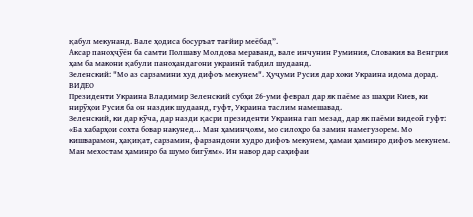қабул мекунанд. Вале ҳодиса босуръат тағйир меёбад”.
Аксар паноҳҷӯён ба самти Полшаву Молдова мераванд, вале инчунин Руминия, Словакия ва Венгрия ҳам ба макони қабули паноҳандагони украинӣ табдил шудаанд.
Зеленский: "Мо аз сарзамини худ дифоъ мекунем". Ҳуҷуми Русия дар хоки Украина идома дорад. ВИДЕО
Президенти Украина Владимир Зеленский субҳи 26-уми феврал дар як паёме аз шаҳри Киев, ки нирӯҳои Русия ба он наздик шудаанд, гуфт, Украина таслим намешавад.
Зеленский, ки дар кӯча, дар назди қасри президенти Украина гап мезад, дар як паёми видеоӣ гуфт: «Ба хабарҳои сохта бовар накунед… Ман ҳаминҷоям, мо силоҳро ба замин намегузорем. Мо кишварамон, ҳақиқат, сарзамин, фарзандони худро дифоъ мекунем, ҳамаи ҳаминро дифоъ мекунем. Ман мехостам ҳаминро ба шумо бигӯям». Ин навор дар саҳифаи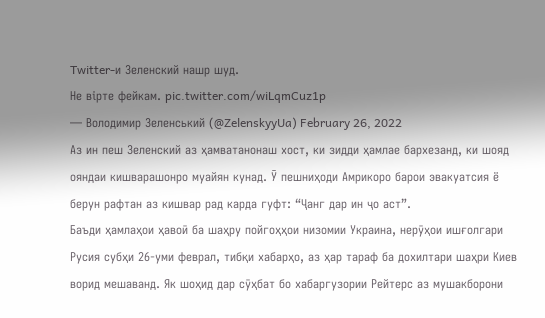Twitter-и Зеленский нашр шуд.
Не вірте фейкам. pic.twitter.com/wiLqmCuz1p
— Володимир Зеленський (@ZelenskyyUa) February 26, 2022
Аз ин пеш Зеленский аз ҳамватанонаш хост, ки зидди ҳамлае бархезанд, ки шояд ояндаи кишварашонро муайян кунад. Ӯ пешниҳоди Амрикоро барои эвакуатсия ё берун рафтан аз кишвар рад карда гуфт: “Ҷанг дар ин ҷо аст”.
Баъди ҳамлаҳои ҳавоӣ ба шаҳру пойгоҳҳои низомии Украина, нерӯҳои ишғолгари Русия субҳи 26-уми феврал, тибқи хабарҳо, аз ҳар тараф ба дохилтари шаҳри Киев ворид мешаванд. Як шоҳид дар сӯҳбат бо хабаргузории Рейтерс аз мушакборони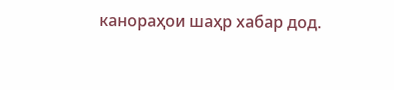канораҳои шаҳр хабар дод.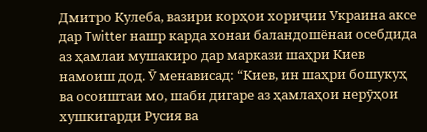Дмитро Кулеба, вазири корҳои хориҷии Украина аксе дар Twitter нашр карда хонаи баландошёнаи осебдида аз ҳамлаи мушакиро дар маркази шаҳри Киев намоиш дод. Ӯ менависад: “Киев, ин шаҳри бошукуҳ ва осоиштаи мо, шаби дигаре аз ҳамлаҳои нерӯҳои хушкигарди Русия ва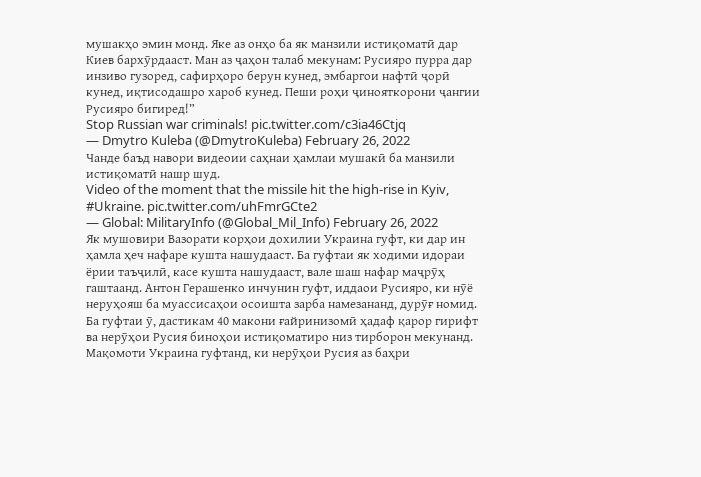мушакҳо эмин монд. Яке аз онҳо ба як манзили истиқоматӣ дар Киев бархӯрдааст. Ман аз ҷаҳон талаб мекунам: Русияро пурра дар инзиво гузоред, сафирҳоро берун кунед, эмбаргои нафтӣ ҷорӣ кунед, иқтисодашро хароб кунед. Пеши роҳи ҷинояткорони ҷангии Русияро бигиред!”
Stop Russian war criminals! pic.twitter.com/c3ia46Ctjq
— Dmytro Kuleba (@DmytroKuleba) February 26, 2022
Чанде баъд навори видеоии саҳнаи ҳамлаи мушакӣ ба манзили истиқоматӣ нашр шуд.
Video of the moment that the missile hit the high-rise in Kyiv, #Ukraine. pic.twitter.com/uhFmrGCte2
— Global: MilitaryInfo (@Global_Mil_Info) February 26, 2022
Як мушовири Вазорати корҳои дохилии Украина гуфт, ки дар ин ҳамла ҳеч нафаре кушта нашудааст. Ба гуфтаи як ходими идораи ёрии таъҷилӣ, касе кушта нашудааст, вале шаш нафар маҷрӯҳ гаштаанд. Антон Герашенко инчунин гуфт, иддаои Русияро, ки нӯё неруҳояш ба муассисаҳои осоишта зарба намезананд, дурӯғ номид. Ба гуфтаи ӯ, дастикам 40 макони ғайринизомӣ ҳадаф қарор гирифт ва нерӯҳои Русия биноҳои истиқоматиро низ тирборон мекунанд.
Мақомоти Украина гуфтанд, ки нерӯҳои Русия аз баҳри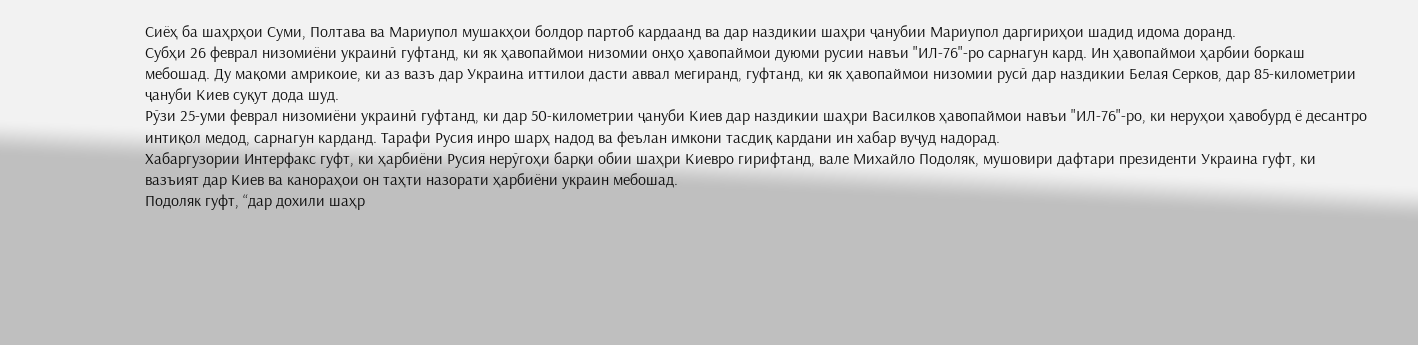Сиёҳ ба шаҳрҳои Суми, Полтава ва Мариупол мушакҳои болдор партоб кардаанд ва дар наздикии шаҳри ҷанубии Мариупол даргириҳои шадид идома доранд.
Субҳи 26 феврал низомиёни украинӣ гуфтанд, ки як ҳавопаймои низомии онҳо ҳавопаймои дуюми русии навъи "ИЛ-76"-ро сарнагун кард. Ин ҳавопаймои ҳарбии боркаш мебошад. Ду мақоми амрикоие, ки аз вазъ дар Украина иттилои дасти аввал мегиранд, гуфтанд, ки як ҳавопаймои низомии русӣ дар наздикии Белая Серков, дар 85-километрии ҷануби Киев суқут дода шуд.
Рӯзи 25-уми феврал низомиёни украинӣ гуфтанд, ки дар 50-километрии ҷануби Киев дар наздикии шаҳри Василков ҳавопаймои навъи "ИЛ-76"-ро, ки неруҳои ҳавобурд ё десантро интиқол медод, сарнагун карданд. Тарафи Русия инро шарҳ надод ва феълан имкони тасдиқ кардани ин хабар вуҷуд надорад.
Хабаргузории Интерфакс гуфт, ки ҳарбиёни Русия нерӯгоҳи барқи обии шаҳри Киевро гирифтанд, вале Михайло Подоляк, мушовири дафтари президенти Украина гуфт, ки вазъият дар Киев ва канораҳои он таҳти назорати ҳарбиёни украин мебошад.
Подоляк гуфт, “дар дохили шаҳр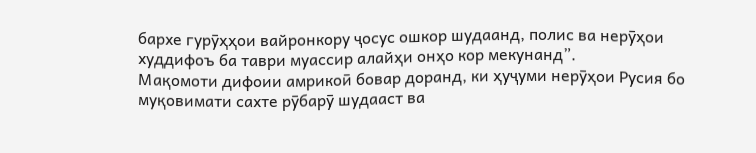бархе гурӯҳҳои вайронкору ҷосус ошкор шудаанд, полис ва нерӯҳои худдифоъ ба таври муассир алайҳи онҳо кор мекунанд”.
Мақомоти дифоии амрикоӣ бовар доранд, ки ҳуҷуми нерӯҳои Русия бо муқовимати сахте рӯбарӯ шудааст ва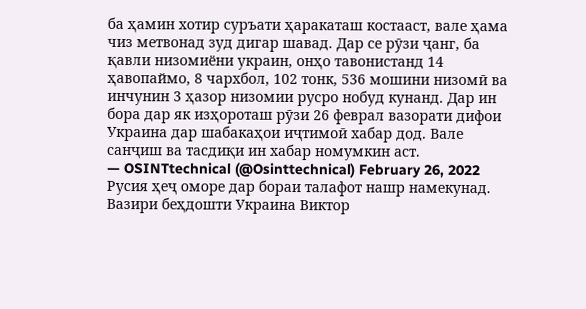ба ҳамин хотир суръати ҳаракаташ костааст, вале ҳама чиз метвонад зуд дигар шавад. Дар се рӯзи ҷанг, ба қавли низомиёни украин, онҳо тавонистанд 14 ҳавопаймо, 8 чархбол, 102 тонк, 536 мошини низомӣ ва инчунин 3 ҳазор низомии русро нобуд кунанд. Дар ин бора дар як изҳороташ рӯзи 26 феврал вазорати дифои Украина дар шабакаҳои иҷтимоӣ хабар дод. Вале санҷиш ва тасдиқи ин хабар номумкин аст.
— OSINTtechnical (@Osinttechnical) February 26, 2022
Русия ҳеҷ оморе дар бораи талафот нашр намекунад. Вазири беҳдошти Украина Виктор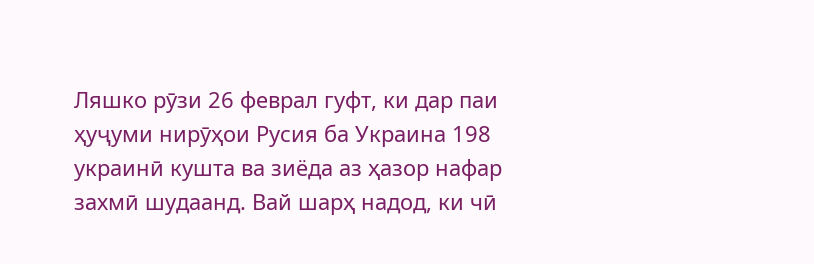Ляшко рӯзи 26 феврал гуфт, ки дар паи ҳуҷуми нирӯҳои Русия ба Украина 198 украинӣ кушта ва зиёда аз ҳазор нафар захмӣ шудаанд. Вай шарҳ надод, ки чӣ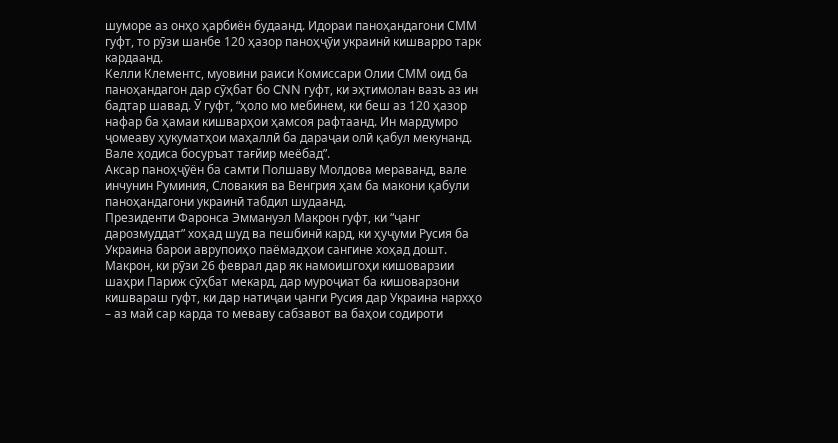шуморе аз онҳо ҳарбиён будаанд. Идораи паноҳандагони СММ гуфт, то рӯзи шанбе 120 ҳазор паноҳҷӯи украинӣ кишварро тарк кардаанд.
Келли Клементс, муовини раиси Комиссари Олии СММ оид ба паноҳандагон дар сӯҳбат бо CNN гуфт, ки эҳтимолан вазъ аз ин бадтар шавад. Ӯ гуфт, “ҳоло мо мебинем, ки беш аз 120 ҳазор нафар ба ҳамаи кишварҳои ҳамсоя рафтаанд. Ин мардумро ҷомеаву ҳукуматҳои маҳаллӣ ба дараҷаи олӣ қабул мекунанд. Вале ҳодиса босуръат тағйир меёбад”.
Аксар паноҳҷӯён ба самти Полшаву Молдова мераванд, вале инчунин Руминия, Словакия ва Венгрия ҳам ба макони қабули паноҳандагони украинӣ табдил шудаанд.
Президенти Фаронса Эммануэл Макрон гуфт, ки “ҷанг дарозмуддат” хоҳад шуд ва пешбинӣ кард, ки ҳуҷуми Русия ба Украина барои аврупоиҳо паёмадҳои сангине хоҳад дошт. Макрон, ки рӯзи 26 феврал дар як намоишгоҳи кишоварзии шаҳри Париж сӯҳбат мекард, дар муроҷиат ба кишоварзони кишвараш гуфт, ки дар натиҷаи ҷанги Русия дар Украина нархҳо – аз май сар карда то меваву сабзавот ва баҳои содироти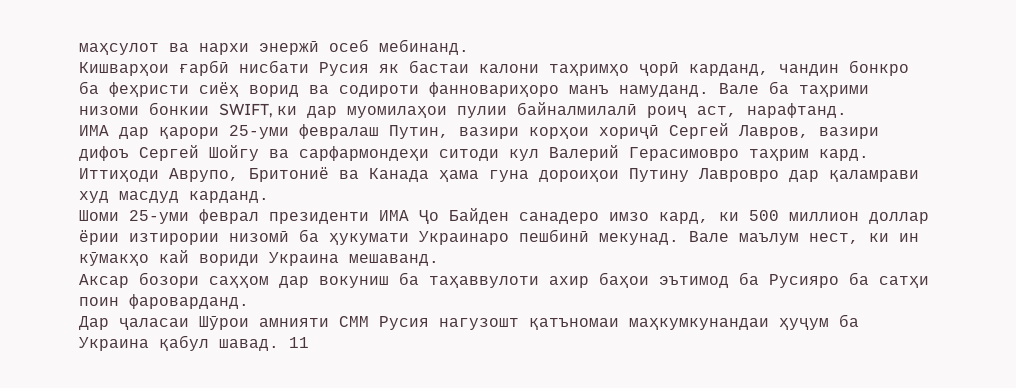маҳсулот ва нархи энержӣ осеб мебинанд.
Кишварҳои ғарбӣ нисбати Русия як бастаи калони таҳримҳо ҷорӣ карданд, чандин бонкро ба феҳристи сиёҳ ворид ва содироти фанновариҳоро манъ намуданд. Вале ба таҳрими низоми бонкии SWIFT, ки дар муомилаҳои пулии байналмилалӣ роиҷ аст, нарафтанд.
ИМА дар қарори 25-уми февралаш Путин, вазири корҳои хориҷӣ Сергей Лавров, вазири дифоъ Сергей Шойгу ва сарфармондеҳи ситоди кул Валерий Герасимовро таҳрим кард. Иттиҳоди Аврупо, Бритониё ва Канада ҳама гуна дороиҳои Путину Лавровро дар қаламрави худ масдуд карданд.
Шоми 25-уми феврал президенти ИМА Ҷо Байден санадеро имзо кард, ки 500 миллион доллар ёрии изтирории низомӣ ба ҳукумати Украинаро пешбинӣ мекунад. Вале маълум нест, ки ин кӯмакҳо кай вориди Украина мешаванд.
Аксар бозори саҳҳом дар вокуниш ба таҳаввулоти ахир баҳои эътимод ба Русияро ба сатҳи поин фароварданд.
Дар ҷаласаи Шӯрои амнияти СММ Русия нагузошт қатъномаи маҳкумкунандаи ҳуҷум ба Украина қабул шавад. 11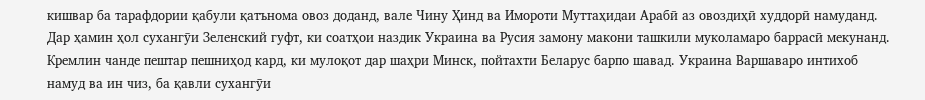кишвар ба тарафдории қабули қатънома овоз доданд, вале Чину Ҳинд ва Имороти Муттаҳидаи Арабӣ аз овоздиҳӣ худдорӣ намуданд.
Дар ҳамин ҳол сухангӯи Зеленский гуфт, ки соатҳои наздик Украина ва Русия замону макони ташкили муколамаро баррасӣ мекунанд. Кремлин чанде пештар пешниҳод кард, ки мулоқот дар шаҳри Минск, пойтахти Беларус барпо шавад. Украина Варшаваро интихоб намуд ва ин чиз, ба қавли сухангӯи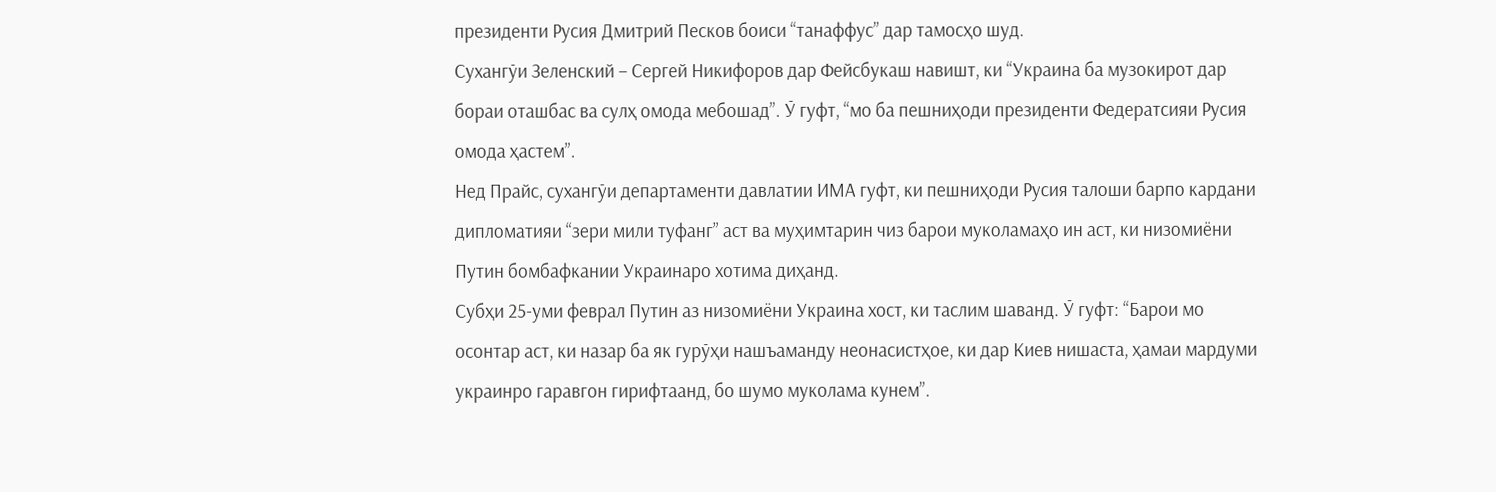президенти Русия Дмитрий Песков боиси “танаффус” дар тамосҳо шуд.
Сухангӯи Зеленский – Сергей Никифоров дар Фейсбукаш навишт, ки “Украина ба музокирот дар бораи оташбас ва сулҳ омода мебошад”. Ӯ гуфт, “мо ба пешниҳоди президенти Федератсияи Русия омода ҳастем”.
Нед Прайс, сухангӯи департаменти давлатии ИМА гуфт, ки пешниҳоди Русия талоши барпо кардани дипломатияи “зери мили туфанг” аст ва муҳимтарин чиз барои муколамаҳо ин аст, ки низомиёни Путин бомбафкании Украинаро хотима диҳанд.
Субҳи 25-уми феврал Путин аз низомиёни Украина хост, ки таслим шаванд. Ӯ гуфт: “Барои мо осонтар аст, ки назар ба як гурӯҳи нашъаманду неонасистҳое, ки дар Киев нишаста, ҳамаи мардуми украинро гаравгон гирифтаанд, бо шумо муколама кунем”.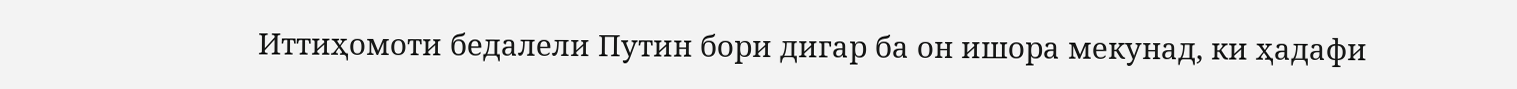Иттиҳомоти бедалели Путин бори дигар ба он ишора мекунад, ки ҳадафи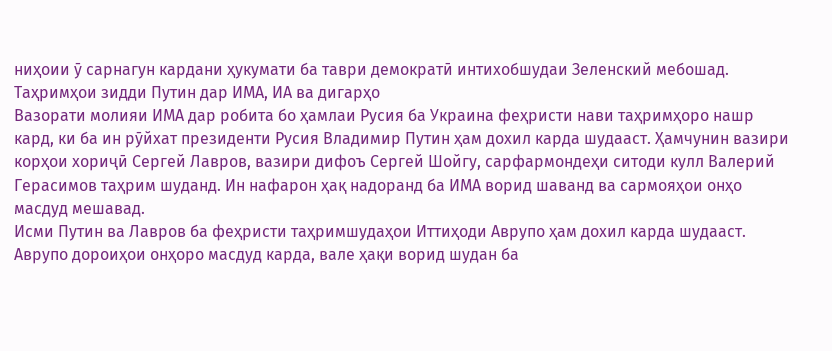ниҳоии ӯ сарнагун кардани ҳукумати ба таври демократӣ интихобшудаи Зеленский мебошад.
Таҳримҳои зидди Путин дар ИМА, ИА ва дигарҳо
Вазорати молияи ИМА дар робита бо ҳамлаи Русия ба Украина феҳристи нави таҳримҳоро нашр кард, ки ба ин рӯйхат президенти Русия Владимир Путин ҳам дохил карда шудааст. Ҳамчунин вазири корҳои хориҷӣ Сергей Лавров, вазири дифоъ Сергей Шойгу, сарфармондеҳи ситоди кулл Валерий Герасимов таҳрим шуданд. Ин нафарон ҳақ надоранд ба ИМА ворид шаванд ва сармояҳои онҳо масдуд мешавад.
Исми Путин ва Лавров ба феҳристи таҳримшудаҳои Иттиҳоди Аврупо ҳам дохил карда шудааст. Аврупо дороиҳои онҳоро масдуд карда, вале ҳақи ворид шудан ба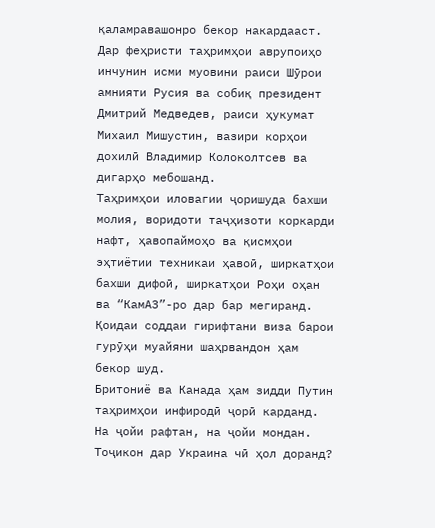қаламравашонро бекор накардааст. Дар феҳристи таҳримҳои аврупоиҳо инчунин исми муовини раиси Шӯрои амнияти Русия ва собиқ президент Дмитрий Медведев, раиси ҳукумат Михаил Мишустин, вазири корҳои дохилӣ Владимир Колоколтсев ва дигарҳо мебошанд.
Таҳримҳои иловагии ҷоришуда бахши молия, воридоти таҷҳизоти коркарди нафт, ҳавопаймоҳо ва қисмҳои эҳтиётии техникаи ҳавоӣ, ширкатҳои бахши дифоӣ, ширкатҳои Роҳи оҳан ва “КамАЗ”-ро дар бар мегиранд. Қоидаи соддаи гирифтани виза барои гурӯҳи муайяни шаҳрвандон ҳам бекор шуд.
Бритониё ва Канада ҳам зидди Путин таҳримҳои инфиродӣ ҷорӣ карданд.
На ҷойи рафтан, на ҷойи мондан. Тоҷикон дар Украина чӣ ҳол доранд?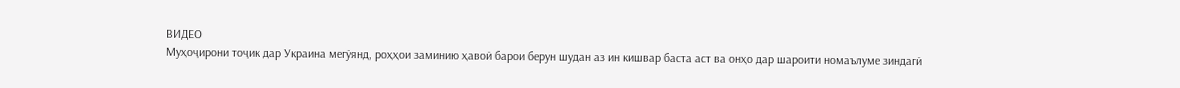ВИДЕО
Муҳоҷирони тоҷик дар Украина мегӯянд, роҳҳои заминию ҳавоӣ барои берун шудан аз ин кишвар баста аст ва онҳо дар шароити номаълуме зиндагӣ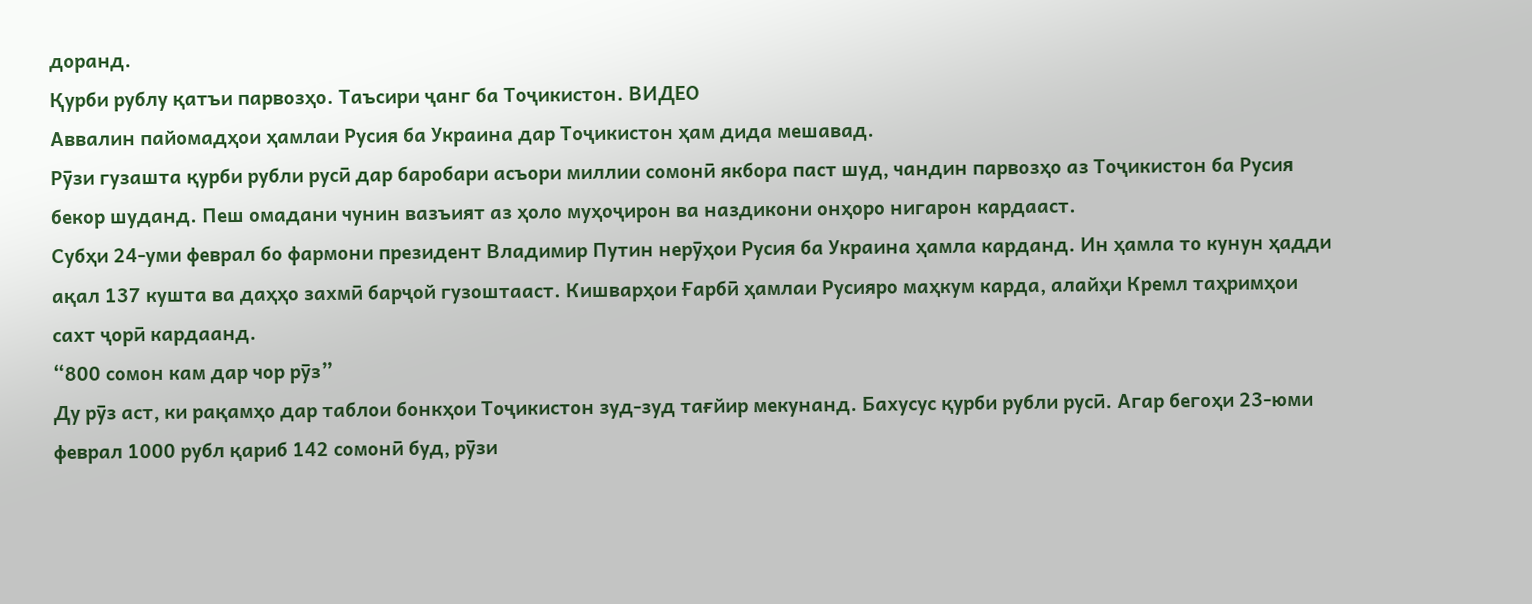доранд.
Қурби рублу қатъи парвозҳо. Таъсири ҷанг ба Тоҷикистон. ВИДЕО
Аввалин пайомадҳои ҳамлаи Русия ба Украина дар Тоҷикистон ҳам дида мешавад.
Рӯзи гузашта қурби рубли русӣ дар баробари асъори миллии сомонӣ якбора паст шуд, чандин парвозҳо аз Тоҷикистон ба Русия бекор шуданд. Пеш омадани чунин вазъият аз ҳоло муҳоҷирон ва наздикони онҳоро нигарон кардааст.
Субҳи 24-уми феврал бо фармони президент Владимир Путин нерӯҳои Русия ба Украина ҳамла карданд. Ин ҳамла то кунун ҳадди ақал 137 кушта ва даҳҳо захмӣ барҷой гузоштааст. Кишварҳои Ғарбӣ ҳамлаи Русияро маҳкум карда, алайҳи Кремл таҳримҳои сахт ҷорӣ кардаанд.
“800 сомон кам дар чор рӯз”
Ду рӯз аст, ки рақамҳо дар таблои бонкҳои Тоҷикистон зуд-зуд тағйир мекунанд. Бахусус қурби рубли русӣ. Агар бегоҳи 23-юми феврал 1000 рубл қариб 142 сомонӣ буд, рӯзи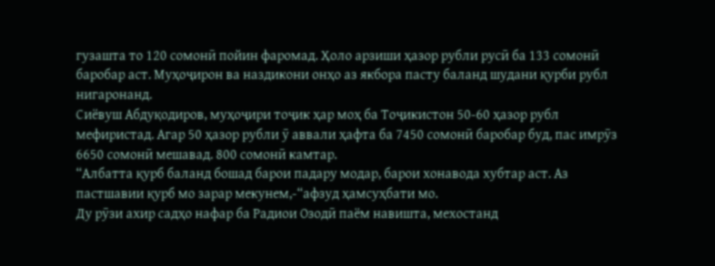гузашта то 120 сомонӣ пойин фаромад. Ҳоло арзиши ҳазор рубли русӣ ба 133 сомонӣ баробар аст. Муҳоҷирон ва наздикони онҳо аз якбора пасту баланд шудани қурби рубл нигаронанд.
Сиёвуш Абдуқодиров, муҳоҷири тоҷик ҳар моҳ ба Тоҷикистон 50-60 ҳазор рубл мефиристад. Агар 50 ҳазор рубли ӯ аввали ҳафта ба 7450 сомонӣ баробар буд, пас имрӯз 6650 сомонӣ мешавад. 800 сомонӣ камтар.
“Албатта қурб баланд бошад барои падару модар, барои хонавода хубтар аст. Аз пастшавии қурб мо зарар мекунем,-“афзуд ҳамсуҳбати мо.
Ду рӯзи ахир садҳо нафар ба Радиои Озодӣ паём навишта, мехостанд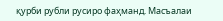қурби рубли русиро фаҳманд. Масъалаи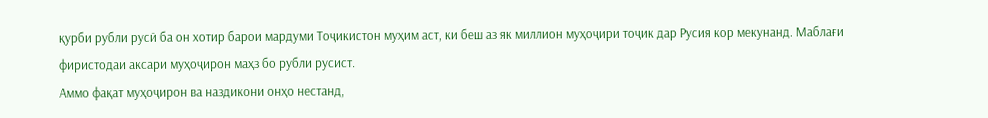қурби рубли русӣ ба он хотир барои мардуми Тоҷикистон муҳим аст, ки беш аз як миллион муҳоҷири тоҷик дар Русия кор мекунанд. Маблағи фиристодаи аксари муҳоҷирон маҳз бо рубли русист.
Аммо фақат муҳоҷирон ва наздикони онҳо нестанд,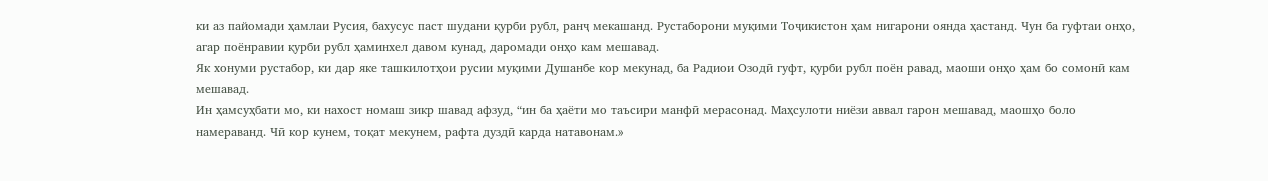ки аз пайомади ҳамлаи Русия, бахусус паст шудани қурби рубл, ранҷ мекашанд. Рустаборони муқими Тоҷикистон ҳам нигарони оянда ҳастанд. Чун ба гуфтаи онҳо, агар поёнравии қурби рубл ҳаминхел давом кунад, даромади онҳо кам мешавад.
Як хонуми рустабор, ки дар яке ташкилотҳои русии муқими Душанбе кор мекунад, ба Радиои Озодӣ гуфт, қурби рубл поён равад, маоши онҳо ҳам бо сомонӣ кам мешавад.
Ин ҳамсуҳбати мо, ки нахост номаш зикр шавад афзуд, “ин ба ҳаёти мо таъсири манфӣ мерасонад. Маҳсулоти ниёзи аввал гарон мешавад, маошҳо боло намераванд. Чӣ кор кунем, тоқат мекунем, рафта дуздӣ карда натавонам.»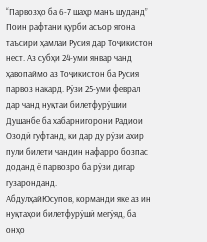“Парвозҳо ба 6-7 шаҳр манъ шуданд”
Поин рафтани қурби асъор ягона таъсири ҳамлаи Русия дар Тоҷикистон нест. Аз субҳи 24-уми январ чанд ҳавопаймо аз Тоҷикистон ба Русия парвоз накард. Рӯзи 25-уми феврал дар чанд нуқтаи билетфурӯшии Душанбе ба хабарнигорони Радиои Озодӣ гуфтанд, ки дар ду рӯзи ахир пули билети чандин нафарро бозпас доданд ё парвозро ба рӯзи дигар гузаронданд.
АбдулҳайЮсупов, корманди яке аз ин нуқтаҳои билетфурӯшӣ мегӯяд, ба онҳо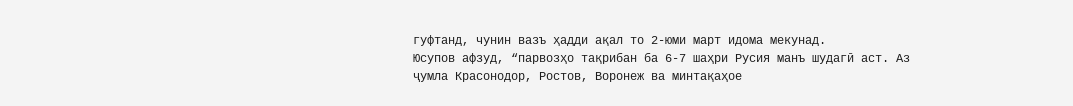гуфтанд, чунин вазъ ҳадди ақал то 2-юми март идома мекунад.
Юсупов афзуд, “парвозҳо тақрибан ба 6-7 шаҳри Русия манъ шудагӣ аст. Аз ҷумла Красонодор, Ростов, Воронеж ва минтақаҳое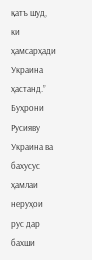қатъ шуд, ки ҳамсарҳади Украина ҳастанд.”
Буҳрони Русияву Украина ва бахусус ҳамлаи неруҳои рус дар бахши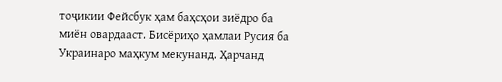тоҷикии Фейсбук ҳам баҳсҳои зиёдро ба миён овардааст. Бисёриҳо ҳамлаи Русия ба Украинаро маҳкум мекунанд. Ҳарчанд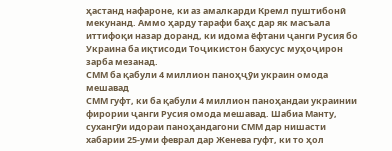ҳастанд нафароне, ки аз амалкарди Кремл пуштибонӣ мекунанд. Аммо ҳарду тарафи баҳс дар як масъала иттифоқи назар доранд, ки идома ёфтани ҷанги Русия бо Украина ба иқтисоди Тоҷикистон бахусус муҳоҷирон зарба мезанад.
СММ ба қабули 4 миллион паноҳҷӯи украин омода мешавад
СММ гуфт, ки ба қабули 4 миллион паноҳандаи украинии фирории ҷанги Русия омода мешавад. Шабиа Манту, сухангӯи идораи паноҳандагони СММ дар нишасти хабарии 25-уми феврал дар Женева гуфт, ки то ҳол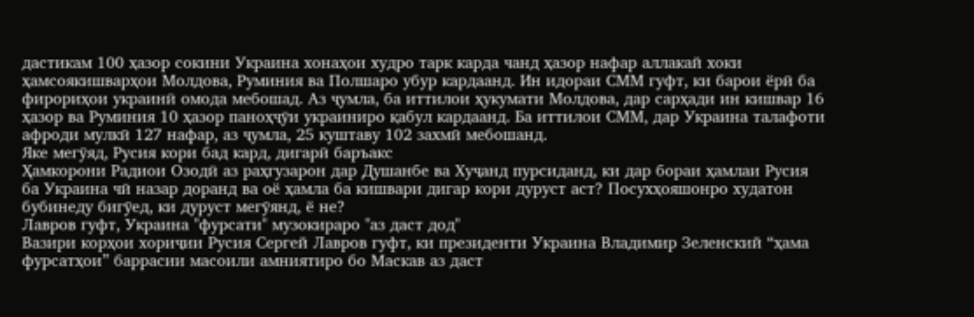дастикам 100 ҳазор сокини Украина хонаҳои худро тарк карда чанд ҳазор нафар аллакай хоки ҳамсоякишварҳои Молдова, Руминия ва Полшаро убур кардаанд. Ин идораи СММ гуфт, ки барои ёрӣ ба фирориҳои украинӣ омода мебошад. Аз ҷумла, ба иттилои ҳукумати Молдова, дар сарҳади ин кишвар 16 ҳазор ва Руминия 10 ҳазор паноҳҷӯи украиниро қабул кардаанд. Ба иттилои СММ, дар Украина талафоти афроди мулкӣ 127 нафар, аз ҷумла, 25 куштаву 102 захмӣ мебошанд.
Яке мегӯяд, Русия кори бад кард, дигарӣ баръакс
Ҳамкорони Радиои Озодӣ аз раҳгузарон дар Душанбе ва Хуҷанд пурсиданд, ки дар бораи ҳамлаи Русия ба Украина чӣ назар доранд ва оё ҳамла ба кишвари дигар кори дуруст аст? Посухҳояшонро худатон бубинеду бигӯед, ки дуруст мегӯянд, ё не?
Лавров гуфт, Украина "фурсати" музокираро "аз даст дод"
Вазири корҳои хориҷии Русия Сергей Лавров гуфт, ки президенти Украина Владимир Зеленский “ҳама фурсатҳои” баррасии масоили амниятиро бо Маскав аз даст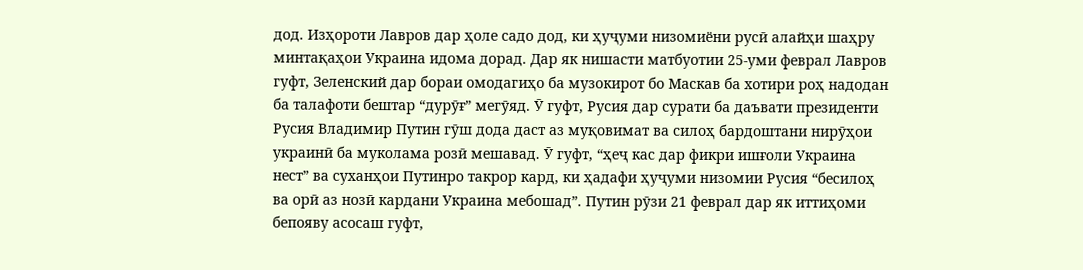дод. Изҳороти Лавров дар ҳоле садо дод, ки ҳуҷуми низомиёни русӣ алайҳи шаҳру минтақаҳои Украина идома дорад. Дар як нишасти матбуотии 25-уми феврал Лавров гуфт, Зеленский дар бораи омодагиҳо ба музокирот бо Маскав ба хотири роҳ надодан ба талафоти бештар “дурӯғ” мегӯяд. Ӯ гуфт, Русия дар сурати ба даъвати президенти Русия Владимир Путин гӯш дода даст аз муқовимат ва силоҳ бардоштани нирӯҳои украинӣ ба муколама розӣ мешавад. Ӯ гуфт, “ҳеҷ кас дар фикри ишғоли Украина нест” ва суханҳои Путинро такрор кард, ки ҳадафи ҳуҷуми низомии Русия “бесилоҳ ва орӣ аз нозӣ кардани Украина мебошад”. Путин рӯзи 21 феврал дар як иттиҳоми бепояву асосаш гуфт,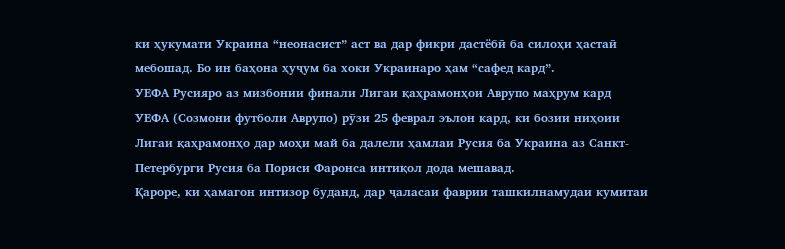ки ҳукумати Украина “неонасист” аст ва дар фикри дастёбӣ ба силоҳи ҳастаӣ мебошад. Бо ин баҳона ҳуҷум ба хоки Украинаро ҳам “сафед кард”.
УЕФА Русияро аз мизбонии финали Лигаи қаҳрамонҳои Аврупо маҳрум кард
УЕФА (Созмони футболи Аврупо) рӯзи 25 феврал эълон кард, ки бозии ниҳоии Лигаи қаҳрамонҳо дар моҳи май ба далели ҳамлаи Русия ба Украина аз Санкт-Петербурги Русия ба Пориси Фаронса интиқол дода мешавад.
Қароре, ки ҳамагон интизор буданд, дар ҷаласаи фаврии ташкилнамудаи кумитаи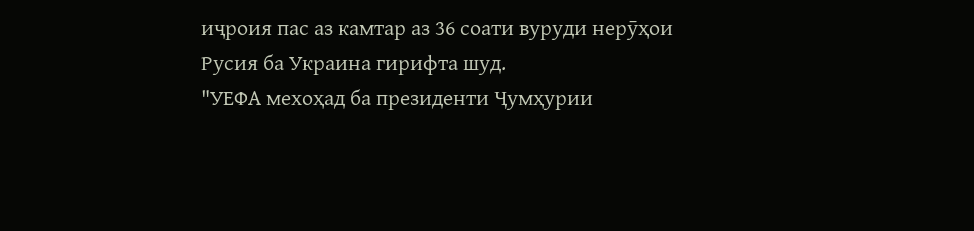иҷроия пас аз камтар аз 36 соати вуруди нерӯҳои Русия ба Украина гирифта шуд.
"УЕФА мехоҳад ба президенти Ҷумҳурии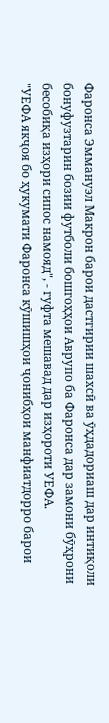Фаронса Эммануэл Макрон барои дастгирии шахсӣ ва ӯҳдадориаш дар интиқоли бонуфузтарин бозии футболи бошгоҳҳои Аврупо ба Фаронса дар замони бӯҳрони бесобиқа изҳори сипос намояд", - гуфта мешавад дар изҳороти УЕФА.
"УЕФА якҷоя бо ҳукумати Фаронса кӯшишҳои ҷонибҳои манфиатдорро барои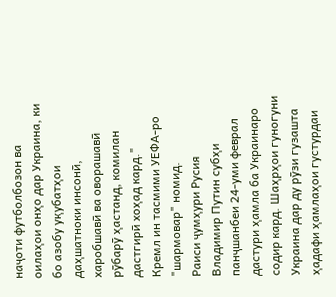наҷоти футболбозон ва оилаҳои онҳо дар Украина, ки бо азобу уқубатҳои даҳшатноки инсонӣ, харобшавӣ ва оворашавӣ рӯбарӯ ҳастанд, комилан дастгирӣ хоҳад кард."
Кремл ин тасмими УЕФА-ро "шармовар" номид.
Раиси ҷумҳури Русия Владимир Путин субҳи панҷшанбеи 24-уми феврал дастури ҳамла ба Украинаро содир кард. Шаҳрҳои гуногуни Украина дар ду рӯзи гузашта ҳадафи ҳамлаҳои густурдаи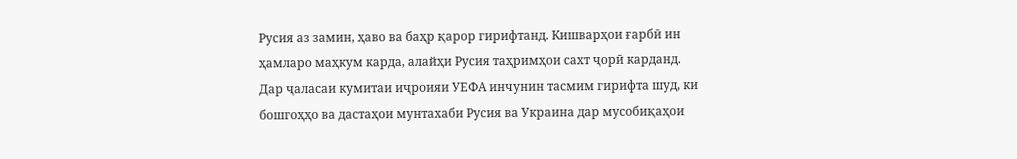Русия аз замин, ҳаво ва баҳр қарор гирифтанд. Кишварҳои ғарбӣ ин ҳамларо маҳкум карда, алайҳи Русия таҳримҳои сахт ҷорӣ карданд.
Дар ҷаласаи кумитаи иҷроияи УЕФА инчунин тасмим гирифта шуд, ки бошгоҳҳо ва дастаҳои мунтахаби Русия ва Украина дар мусобиқаҳои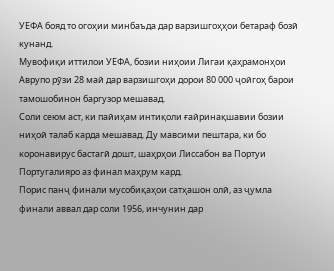УЕФА бояд то огоҳии минбаъда дар варзишгоҳҳои бетараф бозӣ кунанд.
Мувофиқи иттилои УЕФА, бозии ниҳоии Лигаи қаҳрамонҳои Аврупо рӯзи 28 май дар варзишгоҳи дорои 80 000 ҷойгоҳ барои тамошобинон баргузор мешавад.
Соли сеюм аст, ки пайиҳам интиқоли ғайринақшавии бозии ниҳоӣ талаб карда мешавад. Ду мавсими пештара, ки бо коронавирус бастагӣ дошт, шаҳрҳои Лиссабон ва Портуи Португалияро аз финал маҳрум кард.
Порис панҷ финали мусобиқаҳои сатҳашон олӣ, аз ҷумла финали аввал дар соли 1956, инчунин дар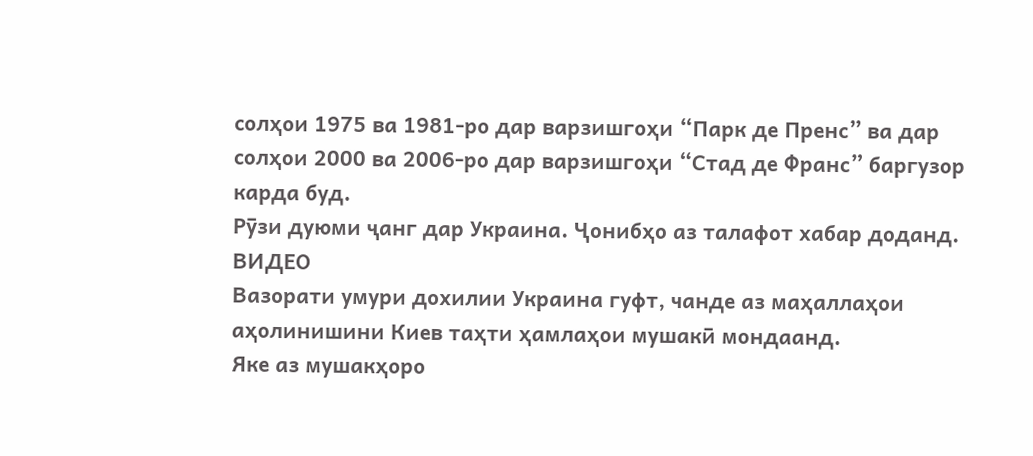солҳои 1975 ва 1981-ро дар варзишгоҳи “Парк де Пренс” ва дар солҳои 2000 ва 2006-ро дар варзишгоҳи “Стад де Франс” баргузор карда буд.
Рӯзи дуюми ҷанг дар Украина. Ҷонибҳо аз талафот хабар доданд. ВИДЕО
Вазорати умури дохилии Украина гуфт, чанде аз маҳаллаҳои аҳолинишини Киев таҳти ҳамлаҳои мушакӣ мондаанд.
Яке аз мушакҳоро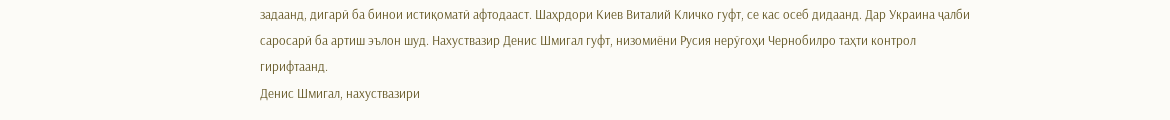задаанд, дигарӣ ба бинои истиқоматӣ афтодааст. Шаҳрдори Киев Виталий Кличко гуфт, се кас осеб дидаанд. Дар Украина ҷалби саросарӣ ба артиш эълон шуд. Нахуствазир Денис Шмигал гуфт, низомиёни Русия нерӯгоҳи Чернобилро таҳти контрол гирифтаанд.
Денис Шмигал, нахуствазири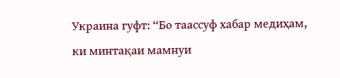Украина гуфт: “Бо таассуф хабар медиҳам, ки минтақаи мамнуи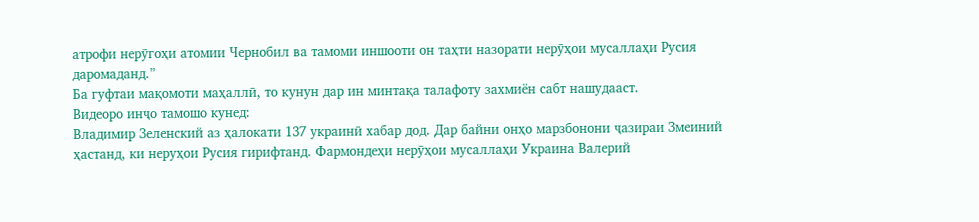атрофи нерӯгоҳи атомии Чернобил ва тамоми иншооти он таҳти назорати нерӯҳои мусаллаҳи Русия даромаданд.”
Ба гуфтаи мақомоти маҳаллӣ, то кунун дар ин минтақа талафоту захмиён сабт нашудааст.
Видеоро инҷо тамошо кунед:
Владимир Зеленский аз ҳалокати 137 украинӣ хабар дод. Дар байни онҳо марзбонони ҷазираи Змеиний ҳастанд, ки неруҳои Русия гирифтанд. Фармондеҳи нерӯҳои мусаллаҳи Украина Валерий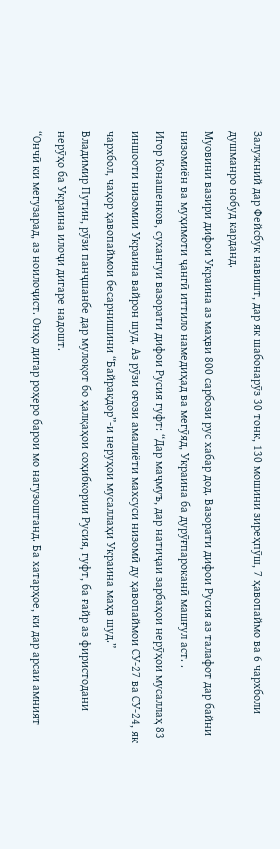Залужний дар Фейсбук навишт, дар як шабонарӯз 30 тонк, 130 мошини зиреҳпӯш, 7 ҳавопаймо ва 6 чархболи душманро нобуд карданд.
Муовини вазири дифои Украина аз маҳви 800 сарбози рус хабар дод. Вазорати дифои Русия аз талафот дар байни низомиён ва муҳимоти ҷангӣ иттило намедиҳад ва мегӯяд, Украина ба дурӯғпароканӣ машғул аст. .
Игор Конашенков, сухангуи вазорати дифои Русия гуфт: “Дар маҷмуъ, дар натиҷаи зарбаҳои нерӯҳои мусаллаҳ 83 иншооти низомии Украина вайрон шуд. Аз рӯзи оғози амалиёти махсуси низомӣ ду ҳавопаймои СУ-27 ва СУ-24, як чархбол, чаҳор ҳавопаймои бесарнишини “Байрақдор”-и неруҳои мусаллаҳи Украина маҳв шуд.”
Владимир Путин, рӯзи панҷшанбе дар мулоқот бо ҳалқаҳои соҳибкории Русия, гуфт, ба ғайр аз фиристодани нерӯҳо ба Украина илоҷи дигаре надошт.
“Ончӣ ки мегузарад, аз ноилоҷист. Онҳо дигар роҳеро барои мо нагузоштанд. Ба хатарҳое, ки дар арсаи амният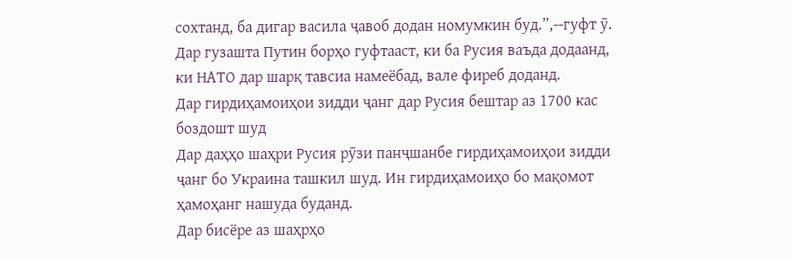сохтанд, ба дигар васила ҷавоб додан номумкин буд.”,--гуфт ӯ.
Дар гузашта Путин борҳо гуфтааст, ки ба Русия ваъда додаанд, ки НАТО дар шарқ тавсиа намеёбад, вале фиреб доданд.
Дар гирдиҳамоиҳои зидди ҷанг дар Русия бештар аз 1700 кас боздошт шуд
Дар даҳҳо шаҳри Русия рӯзи панҷшанбе гирдиҳамоиҳои зидди ҷанг бо Украина ташкил шуд. Ин гирдиҳамоиҳо бо мақомот ҳамоҳанг нашуда буданд.
Дар бисёре аз шаҳрҳо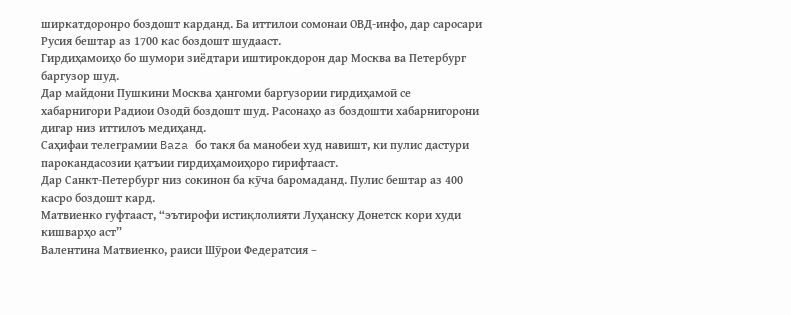ширкатдоронро боздошт карданд. Ба иттилои сомонаи ОВД-инфо, дар саросари Русия бештар аз 1700 кас боздошт шудааст.
Гирдиҳамоиҳо бо шумори зиёдтари иштирокдорон дар Москва ва Петербург баргузор шуд.
Дар майдони Пушкини Москва ҳангоми баргузории гирдиҳамоӣ се хабарнигори Радиои Озодӣ боздошт шуд. Расонаҳо аз боздошти хабарнигорони дигар низ иттилоъ медиҳанд.
Саҳифаи телеграмии Baza бо такя ба манобеи худ навишт, ки пулис дастури парокандасозии қатъии гирдиҳамоиҳоро гирифтааст.
Дар Санкт-Петербург низ сокинон ба кӯча баромаданд. Пулис бештар аз 400 касро боздошт кард.
Матвиенко гуфтааст, “эътирофи истиқлолияти Луҳанску Донетск кори худи кишварҳо аст”
Валентина Матвиенко, раиси Шӯрои Федератсия –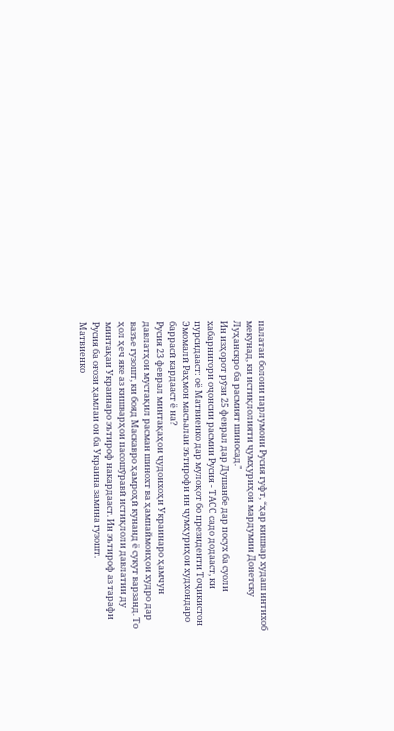палатаи болоии парлумони Русия гуфт, “ҳар кишвар худаш интихоб мекунад, ки истиқлолияти ҷумҳуриҳои мардумии Донетску Луҳанскро ба расмият шиносад."
Ин изҳорот рӯзи 25 феврал дар Душанбе дар посух ба суоли хабарнигори оҷонсии расмии Русия - ТАСС садо додааст, ки пурсидааст: оё Матвиенко дар мулоқот бо президенти Тоҷикистон Эмомалӣ Раҳмон масъалаи эътирофи ин ҷумҳуриҳои худхондаро баррасӣ кардааст ё на?
Русия 23 феврал минтақаҳои ҷудоихоҳи Украинаро ҳамчун давлатҳои мустақил расман шинохт ва ҳампаймонҳои худро дар вазъе гузошт, ки бояд Маскавро ҳамроҳӣ кунанд ё сукут варзанд. То ҳол ҳеч яке аз кишварҳои пасошӯравӣ истиқлоли давлатии ду минтақаи Украинаро эътироф накардааст. Ин эътироф аз тарафи Русия ба оғози ҳамлаи он ба Украина замина гузошт.
Матвиенко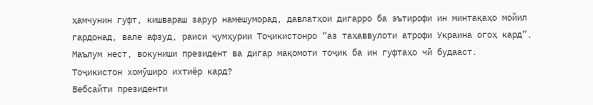ҳамчунин гуфт, кишвараш зарур намешуморад, давлатҳои дигарро ба эътирофи ин минтақаҳо мойил гардонад, вале афзуд, раиси ҷумҳурии Тоҷикистонро “аз таҳаввулоти атрофи Украина огоҳ кард”. Маълум нест, вокуниши президент ва дигар мақомоти тоҷик ба ин гуфтаҳо чӣ будааст.
Тоҷикистон хомӯширо ихтиёр кард?
Вебсайти президенти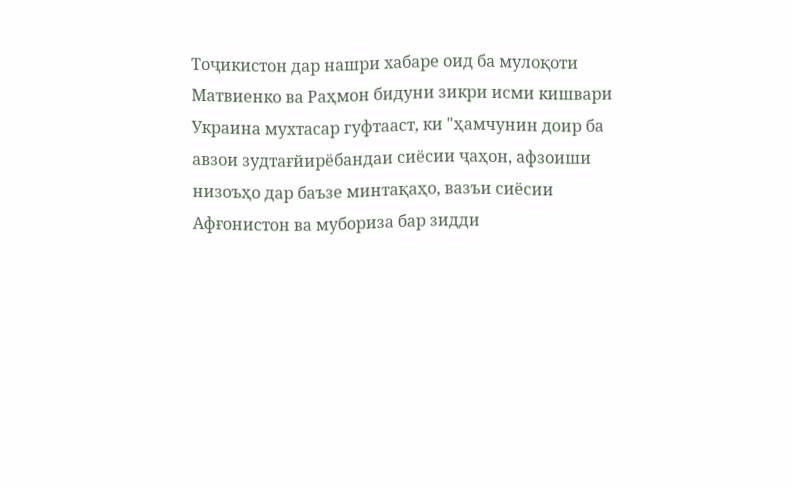Тоҷикистон дар нашри хабаре оид ба мулоқоти Матвиенко ва Раҳмон бидуни зикри исми кишвари Украина мухтасар гуфтааст, ки "ҳамчунин доир ба авзои зудтағйирёбандаи сиёсии ҷаҳон, афзоиши низоъҳо дар баъзе минтақаҳо, вазъи сиёсии Афғонистон ва мубориза бар зидди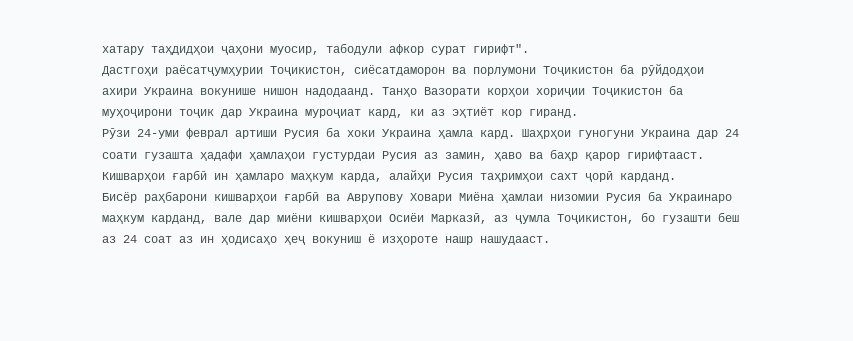хатару таҳдидҳои ҷаҳони муосир, табодули афкор сурат гирифт".
Дастгоҳи раёсатҷумҳурии Тоҷикистон, сиёсатдаморон ва порлумони Тоҷикистон ба рӯйдодҳои ахири Украина вокунише нишон надодаанд. Танҳо Вазорати корҳои хориҷии Тоҷикистон ба муҳоҷирони тоҷик дар Украина муроҷиат кард, ки аз эҳтиёт кор гиранд.
Рӯзи 24-уми феврал артиши Русия ба хоки Украина ҳамла кард. Шаҳрҳои гуногуни Украина дар 24 соати гузашта ҳадафи ҳамлаҳои густурдаи Русия аз замин, ҳаво ва баҳр қарор гирифтааст. Кишварҳои ғарбӣ ин ҳамларо маҳкум карда, алайҳи Русия таҳримҳои сахт ҷорӣ карданд.
Бисёр раҳбарони кишварҳои ғарбӣ ва Аврупову Ховари Миёна ҳамлаи низомии Русия ба Украинаро маҳкум карданд, вале дар миёни кишварҳои Осиёи Марказӣ, аз ҷумла Тоҷикистон, бо гузашти беш аз 24 соат аз ин ҳодисаҳо ҳеҷ вокуниш ё изҳороте нашр нашудааст.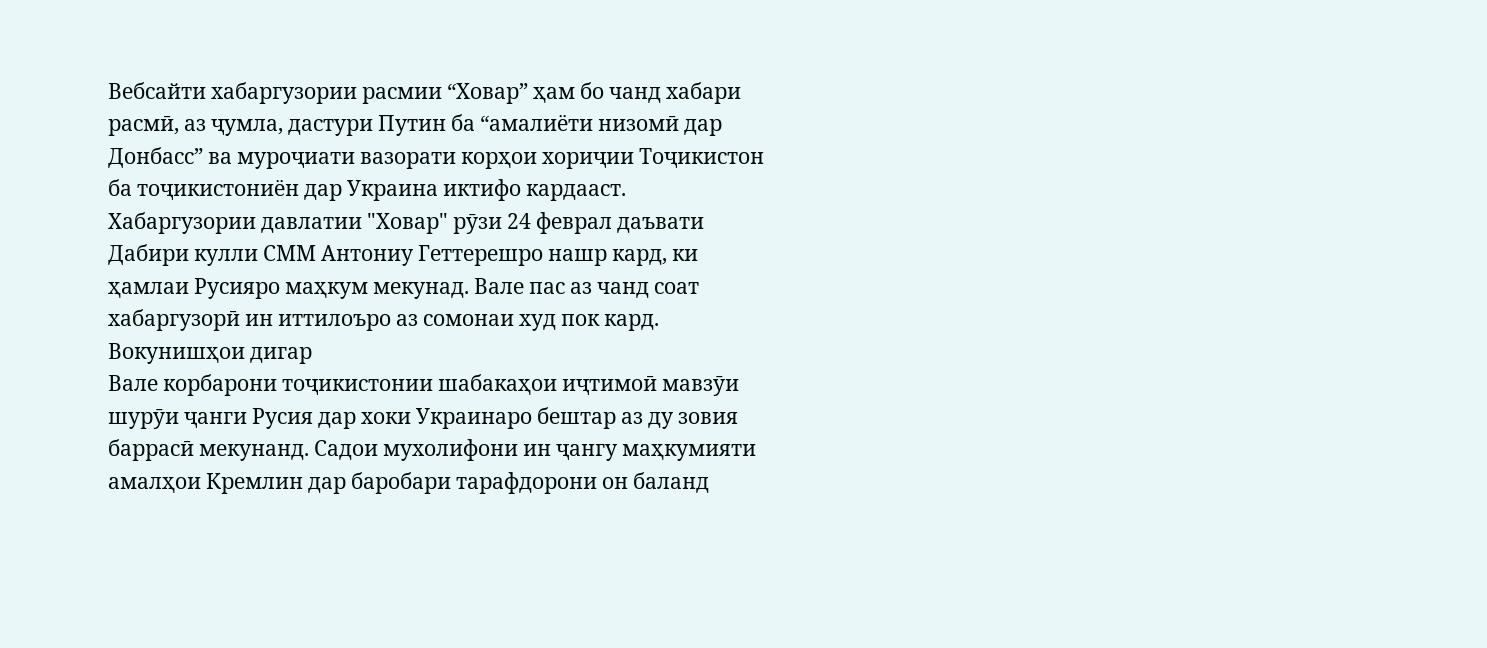Вебсайти хабаргузории расмии “Ховар” ҳам бо чанд хабари расмӣ, аз ҷумла, дастури Путин ба “амалиёти низомӣ дар Донбасс” ва муроҷиати вазорати корҳои хориҷии Тоҷикистон ба тоҷикистониён дар Украина иктифо кардааст.
Хабаргузории давлатии "Ховар" рӯзи 24 феврал даъвати Дабири кулли СММ Антониу Геттерешро нашр кард, ки ҳамлаи Русияро маҳкум мекунад. Вале пас аз чанд соат хабаргузорӣ ин иттилоъро аз сомонаи худ пок кард.
Вокунишҳои дигар
Вале корбарони тоҷикистонии шабакаҳои иҷтимоӣ мавзӯи шурӯи ҷанги Русия дар хоки Украинаро бештар аз ду зовия баррасӣ мекунанд. Садои мухолифони ин ҷангу маҳкумияти амалҳои Кремлин дар баробари тарафдорони он баланд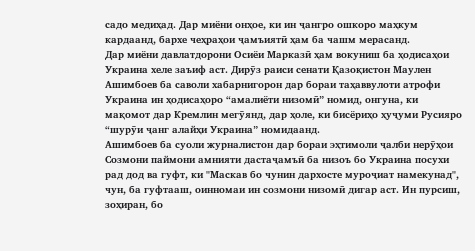садо медиҳад. Дар миёни онҳое, ки ин ҷангро ошкоро маҳкум кардаанд, бархе чеҳраҳои ҷамъиятӣ ҳам ба чашм мерасанд.
Дар миёни давлатдорони Осиёи Марказӣ ҳам вокуниш ба ҳодисаҳои Украина хеле заъиф аст. Дирӯз раиси сенати Қазоқистон Маулен Ашимбоев ба саволи хабарнигорон дар бораи таҳаввулоти атрофи Украина ин ҳодисаҳоро “амалиёти низомӣ” номид, онгуна, ки мақомот дар Кремлин мегӯянд, дар ҳоле, ки бисёриҳо ҳуҷуми Русияро “шурӯи ҷанг алайҳи Украина” номидаанд.
Ашимбоев ба суоли журналистон дар бораи эҳтимоли ҷалби нерӯҳои Созмони паймони амнияти дастаҷамъӣ ба низоъ бо Украина посухи рад дод ва гуфт, ки "Маскав бо чунин дархосте муроҷиат намекунад", чун, ба гуфтааш, оинномаи ин созмони низомӣ дигар аст. Ин пурсиш, зоҳиран, бо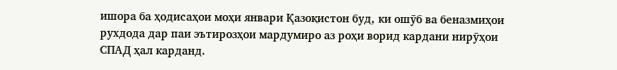ишора ба ҳодисаҳои моҳи январи Қазоқистон буд, ки ошӯб ва беназмиҳои рухдода дар паи эътирозҳои мардумиро аз роҳи ворид кардани нирӯҳои СПАД ҳал карданд.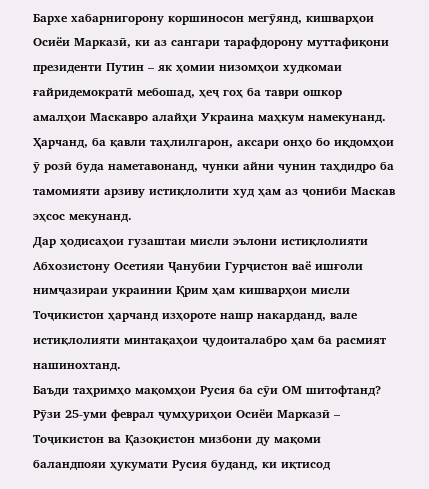Бархе хабарнигорону коршиносон мегӯянд, кишварҳои Осиёи Марказӣ, ки аз сангари тарафдорону муттафиқони президенти Путин – як ҳомии низомҳои худкомаи ғайридемократӣ мебошад, ҳеҷ гоҳ ба таври ошкор амалҳои Маскавро алайҳи Украина маҳкум намекунанд. Ҳарчанд, ба қавли таҳлилгарон, аксари онҳо бо иқдомҳои ӯ розӣ буда наметавонанд, чунки айни чунин таҳдидро ба тамомияти арзиву истиқлолити худ ҳам аз ҷониби Маскав эҳсос мекунанд.
Дар ҳодисаҳои гузаштаи мисли эълони истиқлолияти Абхозистону Осетияи Ҷанубии Гурҷистон ваё ишғоли нимҷазираи украинии Қрим ҳам кишварҳои мисли Тоҷикистон ҳарчанд изҳороте нашр накарданд, вале истиқлолияти минтақаҳои ҷудоиталабро ҳам ба расмият нашинохтанд.
Баъди таҳримҳо мақомҳои Русия ба сӯи ОМ шитофтанд?
Рӯзи 25-уми феврал ҷумҳуриҳои Осиёи Марказӣ – Тоҷикистон ва Қазоқистон мизбони ду мақоми баландпояи ҳукумати Русия буданд, ки иқтисод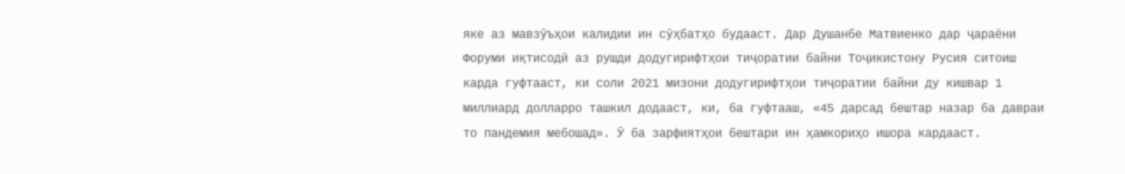яке аз мавзӯъҳои калидии ин сӯҳбатҳо будааст. Дар Душанбе Матвиенко дар ҷараёни Форуми иқтисодӣ аз рушди додугирифтҳои тиҷоратии байни Тоҷикистону Русия ситоиш карда гуфтааст, ки соли 2021 мизони додугирифтҳои тиҷоратии байни ду кишвар 1 миллиард долларро ташкил додааст, ки, ба гуфтааш, «45 дарсад бештар назар ба давраи то пандемия мебошад». Ӯ ба зарфиятҳои бештари ин ҳамкориҳо ишора кардааст.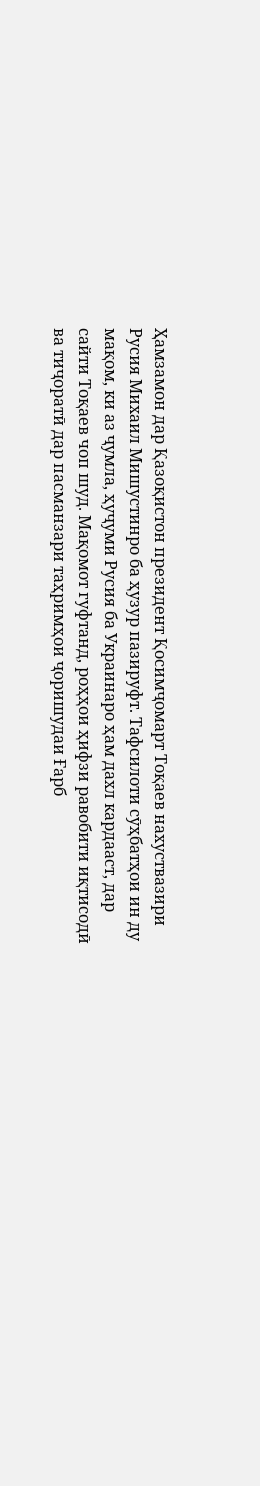Ҳамзамон дар Қазоқистон президент Қосимҷомарт Тоқаев нахуствазири Русия Михаил Мишустинро ба ҳузур пазируфт. Тафсилоти сӯҳбатҳои ин ду мақом, ки аз ҷумла, ҳуҷуми Русия ба Украинаро ҳам дахл кардааст, дар сайти Тоқаев чоп шуд. Мақомот гуфтанд, роҳҳои ҳифзи равобити иқтисодӣ ва тиҷоратӣ дар пасманзари таҳримҳои ҷоришудаи Ғарб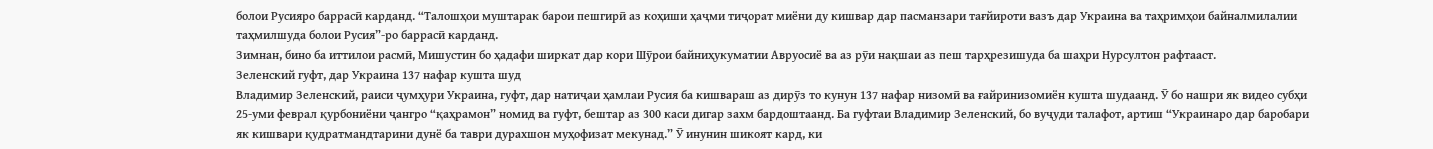болои Русияро баррасӣ карданд. “Талошҳои муштарак барои пешгирӣ аз коҳиши ҳаҷми тиҷорат миёни ду кишвар дар пасманзари тағйироти вазъ дар Украина ва таҳримҳои байналмилалии таҳмилшуда болои Русия”-ро баррасӣ карданд.
Зимнан, бино ба иттилои расмӣ, Мишустин бо ҳадафи ширкат дар кори Шӯрои байниҳукуматии Авруосиё ва аз рӯи нақшаи аз пеш тарҳрезишуда ба шаҳри Нурсултон рафтааст.
Зеленский гуфт, дар Украина 137 нафар кушта шуд
Владимир Зеленский, раиси ҷумҳури Украина, гуфт, дар натиҷаи ҳамлаи Русия ба кишвараш аз дирӯз то кунун 137 нафар низомӣ ва ғайринизомиён кушта шудаанд. Ӯ бо нашри як видео субҳи 25-уми феврал қурбониёни ҷангро “қаҳрамон” номид ва гуфт, бештар аз 300 каси дигар захм бардоштаанд. Ба гуфтаи Владимир Зеленский, бо вуҷуди талафот, артиш “Украинаро дар баробари як кишвари қудратмандтарини дунё ба таври дурахшон муҳофизат мекунад.” Ӯ инунин шикоят кард, ки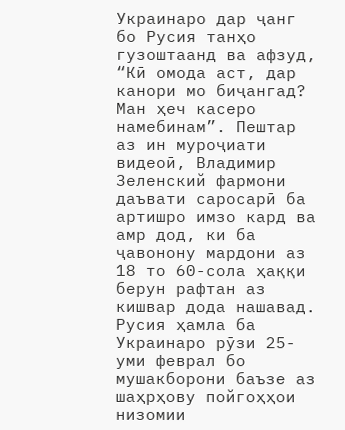Украинаро дар ҷанг бо Русия танҳо гузоштаанд ва афзуд, “Кӣ омода аст, дар канори мо биҷангад? Ман ҳеч касеро намебинам”. Пештар аз ин муроҷиати видеоӣ, Владимир Зеленский фармони даъвати саросарӣ ба артишро имзо кард ва амр дод, ки ба ҷавонону мардони аз 18 то 60-сола ҳаққи берун рафтан аз кишвар дода нашавад. Русия ҳамла ба Украинаро рӯзи 25-уми феврал бо мушакборони баъзе аз шаҳрҳову пойгоҳҳои низомии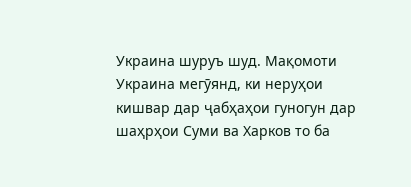Украина шуруъ шуд. Мақомоти Украина мегӯянд, ки неруҳои кишвар дар ҷабҳаҳои гуногун дар шаҳрҳои Суми ва Харков то ба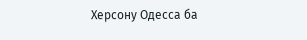Херсону Одесса ба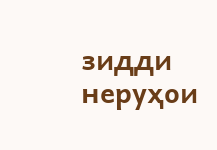зидди неруҳои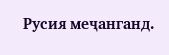Русия меҷанганд.